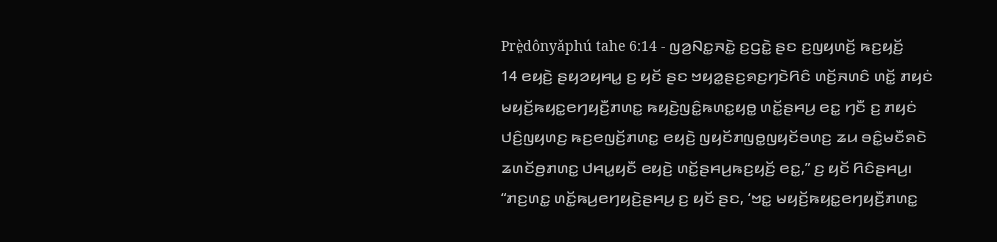Prè̤dônyǎphú tahe 6:14 - ꤜꤤ꤬ꤡꤢ꤭ꤏꤢꤧ꤭ ꤢ꤬ꤞꤢꤧ꤭ ꤔꤢ ꤢ꤬ꤜꤟꤛꤢꤩ꤬ ꤒꤢ꤬ꤟꤢꤩ꤬
14 ꤕꤟꤢꤧ꤬ ꤔꤟꤤꤟꤌꤣ꤭ ꤢ꤬ ꤟꤢꤩ ꤔꤢ ꤠꤟꤤ꤭ꤔꤢ꤬ꤎꤢ꤬ꤚꤢꤧꤖꤢꤨ ꤛꤢꤩ꤬ꤏꤛꤢꤨ ꤛꤢꤩ꤭ ꤊꤟꤢꤦ ꤗꤟꤢꤩ꤬ꤒꤟꤢ꤭ꤕꤚꤟꤢꤪ꤬ꤊꤛꤢ꤭ ꤒꤟꤢꤧ꤬ꤜꤢꤨ꤭ꤒꤛꤢ꤭ꤟꤥ꤭ ꤛꤢꤩ꤭ꤔꤌꤣ꤬ ꤕꤢ꤭ ꤚꤢꤪ ꤢ꤬ ꤊꤟꤢꤦ ꤓꤢꤨ꤬ꤜꤟꤛꤢ꤬ ꤒꤢ꤬ꤕꤜꤢꤩ꤬ꤊꤛꤢ꤭ ꤕꤟꤢꤧ꤬ ꤜꤟꤢꤩꤊꤜꤥ꤭ꤜꤟꤢꤩꤋꤛꤢ꤬ ꤘꤣ ꤋꤢꤨ꤭ꤗꤢꤪꤎꤢꤧ ꤘꤛꤢꤩꤥ꤬ꤊꤛꤢ꤭ ꤓꤌꤣ꤭ꤟꤢꤪ ꤕꤟꤢꤧ꤬ ꤛꤢꤩ꤭ꤔꤌꤣ꤬ꤒꤢ꤬ꤟꤢꤩ꤬ ꤕꤢ꤭,” ꤢ꤬ ꤟꤢꤩ ꤖꤢꤨꤔꤌꤣ꤬꤯
“ꤊꤢ꤬ꤛꤢ꤭ ꤛꤢꤩ꤭ꤒꤣ꤬ꤕꤚꤟꤢꤧ꤬ꤔꤌꤣ꤬ ꤢ꤬ ꤟꤢꤩ ꤔꤢ, ‘ꤠꤢ꤭ ꤗꤟꤢꤩ꤬ꤒꤟꤢ꤭ꤕꤚꤟꤢꤪ꤬ꤊꤛꤢ꤭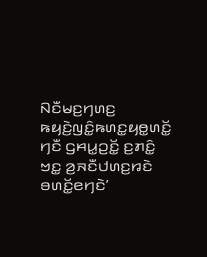ꤡꤢꤪꤗꤢ꤬ꤚꤛꤢ꤬ ꤒꤟꤢꤧ꤬ꤜꤢꤨ꤭ꤒꤛꤢ꤭ꤟꤥ꤭ꤛꤢꤩ꤭ ꤚꤢꤪ ꤞꤌꤣ꤭ꤑꤢꤩ꤭ ꤢ꤬ꤊꤢꤨ꤭ ꤠꤢ꤭ ꤤ꤬ꤏꤢꤪꤓꤛꤢ꤬ꤙꤢꤧ ꤋꤛꤢꤩ꤭ꤕꤚꤢꤧ’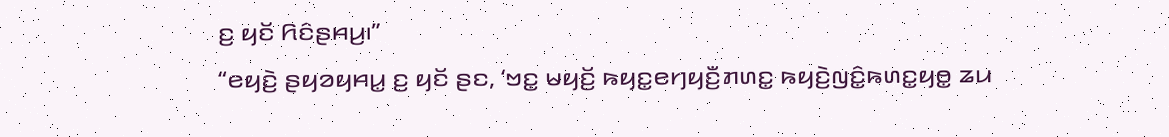ꤢ꤬ ꤟꤢꤩ ꤖꤢꤨꤔꤌꤣ꤬꤯”
“ꤕꤟꤢꤧ꤬ ꤔꤟꤤꤟꤌꤣ꤭ ꤢ꤬ ꤟꤢꤩ ꤔꤢ, ‘ꤠꤢ꤭ ꤗꤟꤢꤩ꤬ ꤒꤟꤢ꤭ꤕꤚꤟꤢꤪ꤬ꤊꤛꤢ꤭ ꤒꤟꤢꤧ꤬ꤜꤢꤨ꤭ꤒꤛꤢ꤭ꤟꤥ꤭ ꤘꤣ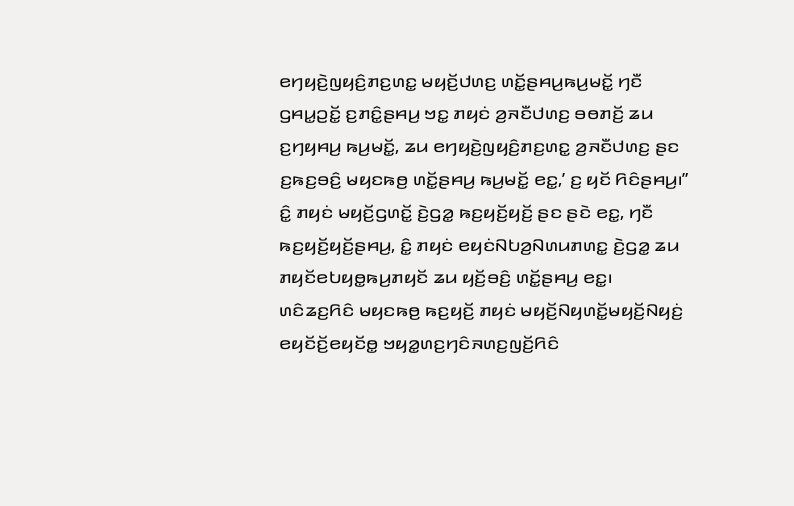ꤕꤚꤟꤢꤧ꤬ꤜꤟꤢꤨ꤬ꤊꤢ꤬ꤛꤢ꤭ ꤗꤟꤢꤩ꤬ꤓꤛꤢ꤬ ꤛꤢꤩ꤭ꤔꤌꤣ꤬ꤒꤣ꤬ꤗꤢꤩ꤭ ꤚꤢꤪ ꤞꤌꤣ꤭ꤑꤢꤩ꤭ ꤢ꤬ꤊꤢꤨ꤭ꤔꤌꤣ꤬ ꤠꤢ꤭ ꤊꤟꤢꤦ ꤤ꤬ꤏꤢꤪꤓꤛꤢ꤬ ꤋꤥꤊꤢꤩ꤬ ꤘꤣ ꤢ꤬ꤚꤟꤌꤣ꤬ ꤒꤣ꤬ꤗꤢꤩ꤭, ꤘꤣ ꤕꤚꤟꤢꤧ꤬ꤜꤟꤢꤨ꤬ꤊꤢ꤬ꤛꤢ꤭ ꤤ꤬ꤏꤢꤪꤓꤛꤢ꤬ ꤔꤢ ꤢ꤬ꤒꤢ꤬ꤋꤢꤨ꤬ ꤗꤟꤢꤒꤥ꤬ ꤛꤢꤩ꤭ꤔꤌꤣ꤬ ꤒꤣ꤬ꤗꤢꤩ꤭ ꤕꤢ꤭,’ ꤢ꤬ ꤟꤢꤩ ꤖꤢꤨꤔꤌꤣ꤬꤯”
ꤢꤨ꤭ ꤊꤟꤢꤦ ꤗꤟꤢꤩ꤬ꤞꤛꤢꤩ꤭ ꤢꤧ꤬ꤞꤤ꤭ ꤒꤢ꤬ꤟꤢꤩ꤬ꤟꤢꤩ꤬ ꤔꤢ ꤔꤢꤧ ꤕꤢ꤭, ꤚꤢꤪ ꤒꤢ꤬ꤟꤢꤩ꤬ꤟꤢꤩ꤬ꤔꤌꤣ꤬, ꤢꤨ꤭ ꤊꤟꤢꤦ ꤕꤟꤢꤦꤡꤝꤤ꤬ꤡꤛꤣꤊꤛꤢ꤭ ꤢꤧ꤬ꤞꤤ꤭ ꤘꤣ ꤊꤟꤢꤩꤕꤝꤟꤥ꤭ꤒꤣ꤬ꤊꤟꤢꤩ ꤘꤣ ꤟꤢꤩ꤬ꤋꤢꤨ꤬ ꤛꤢꤩ꤭ꤔꤌꤣ꤬ ꤕꤢ꤭꤯ ꤛꤢꤨꤘꤢ꤬ꤖꤢꤨ ꤗꤟꤢꤒꤥ꤬ ꤒꤢ꤬ꤟꤢꤩ꤬ ꤊꤟꤢꤦ ꤗꤟꤢꤩ꤬ꤡꤟꤛꤢꤩ꤭ꤗꤟꤢꤩ꤬ꤡꤟꤢꤦ꤬ ꤕꤟꤢꤩꤢꤩ꤬ꤕꤟꤢꤩꤥ꤭ ꤠꤟꤤ꤭ꤛꤢ꤬ꤚꤢꤨꤏꤛꤢ꤬ꤜꤢꤩ꤬ꤖꤢꤨ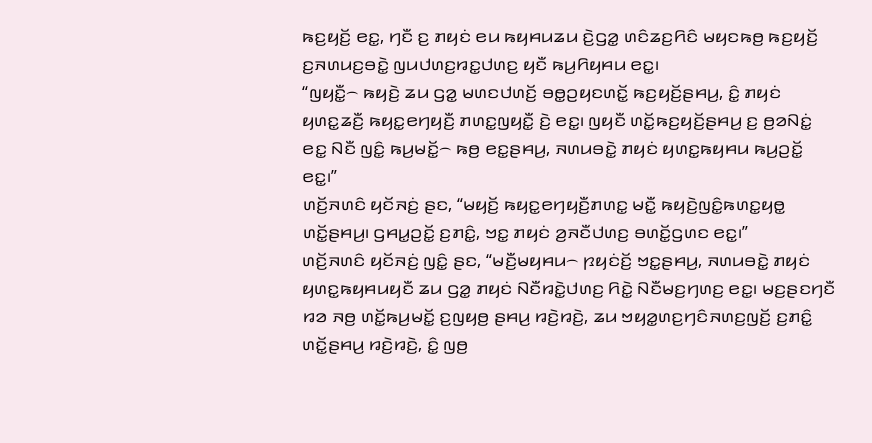ꤒꤢ꤬ꤟꤢꤩ꤬ ꤕꤢ꤭, ꤚꤢꤪ ꤢ꤬ ꤊꤟꤢꤦ ꤕꤣ ꤒꤟꤌꤣꤘꤣ ꤢꤧ꤬ꤞꤤ꤭ ꤛꤢꤨꤘꤢ꤬ꤖꤢꤨ ꤗꤟꤢꤒꤥ꤬ ꤒꤢ꤬ꤟꤢꤩ꤬ ꤢ꤬ꤏꤛꤣꤢ꤬ꤋꤢꤧ꤭ ꤜꤣꤓꤛꤢ꤬ꤙꤢ꤭ꤓꤛꤢ꤬ ꤟꤢꤪ ꤒꤣ꤬ꤖꤟꤌꤣ ꤕꤢ꤭꤯
“ꤜꤟꤢꤪ꤭꤮ ꤒꤟꤢꤧ꤬ ꤘꤣ ꤞꤤ꤭ ꤗꤛꤢꤓꤛꤢꤩ꤬ ꤋꤥ꤭ꤑꤟꤢꤛꤢꤩ꤭ ꤒꤢ꤬ꤟꤢꤩ꤬ꤔꤌꤣ꤬, ꤢꤨ꤭ ꤊꤟꤢꤦ ꤟꤛꤢ꤭ꤘꤢꤪ꤬ ꤒꤟꤢ꤭ꤕꤚꤟꤢꤪ꤬ ꤊꤛꤢ꤭ꤜꤟꤢꤪ꤭ ꤢꤧ꤬ ꤕꤢ꤭꤯ ꤜꤟꤢꤪ ꤛꤢꤩ꤭ꤒꤢ꤬ꤟꤢꤩ꤬ꤔꤌꤣ꤬ ꤢ꤬ ꤥ꤬ꤤꤡꤢꤦ꤭ ꤕꤢ꤭ ꤡꤢꤪ ꤜꤢꤨ꤭ ꤒꤣ꤬ꤗꤢꤩ꤭꤮ ꤒꤥ꤬ ꤕꤢ꤭ꤔꤌꤣ꤬, ꤏꤛꤣꤋꤢꤧ꤭ ꤊꤟꤢꤦ ꤟꤛꤢ꤭ꤒꤟꤌꤣ ꤒꤣ꤬ꤑꤢꤩ꤭ ꤕꤢ꤭꤯”
ꤛꤢꤩ꤬ꤏꤛꤢꤨ ꤟꤢꤩꤏꤢꤦ꤬ ꤔꤢ, “ꤗꤟꤢꤩ꤬ ꤒꤟꤢ꤭ꤕꤚꤟꤢꤪ꤬ꤊꤛꤢ꤭ ꤗꤢꤪ꤭ ꤒꤟꤢꤧ꤬ꤜꤢꤨ꤭ꤒꤛꤢ꤭ꤟꤥ꤭ ꤛꤢꤩ꤭ꤔꤌꤣ꤬꤯ ꤞꤌꤣ꤭ꤑꤢꤩ꤭ ꤢ꤬ꤊꤢꤨ꤭, ꤠꤢ꤭ ꤊꤟꤢꤦ ꤤ꤬ꤏꤢꤪꤓꤛꤢ꤬ ꤋꤛꤢꤩ꤭ꤞꤛꤢ ꤕꤢ꤭꤯”
ꤛꤢꤩ꤬ꤏꤛꤢꤨ ꤟꤢꤩꤏꤢꤦ꤬ ꤜꤢꤨ꤭ ꤔꤢ, “ꤗꤢꤪ꤬ꤗꤟꤌꤣ꤮ ꤐꤟꤢꤦꤢꤩ꤬ ꤠꤢ꤭ꤔꤌꤣ꤬, ꤏꤛꤣꤋꤢꤧ꤭ ꤊꤟꤢꤦ ꤟꤛꤢ꤭ꤒꤟꤌꤣꤟꤢꤪ ꤘꤣ ꤞꤤ꤭ ꤊꤟꤢꤦ ꤡꤢꤪꤙꤢꤧ꤭ꤓꤛꤢ꤬ ꤖꤢꤧ꤭ ꤡꤢꤪꤗꤢ꤬ꤚꤛꤢ꤬ ꤕꤢ꤭꤯ ꤗꤢ꤬ꤔꤢꤚꤢꤪ ꤙꤤ ꤏꤥ꤬ ꤛꤢꤩ꤭ꤒꤣ꤬ꤗꤢꤩ꤭ ꤢ꤬ꤜꤟꤥ꤬ ꤔꤌꤣ꤬ ꤙꤢꤧ꤬ꤙꤢꤧ꤬, ꤘꤣ ꤠꤟꤤ꤭ꤛꤢ꤬ꤚꤢꤨꤏꤛꤢ꤬ꤜꤢꤩ꤬ ꤢ꤬ꤊꤢꤨ꤭ ꤛꤢꤩ꤭ꤔꤌꤣ꤬ ꤙꤢꤧ꤬ꤙꤢꤧ꤬, ꤢꤨ꤭ ꤜꤥ꤬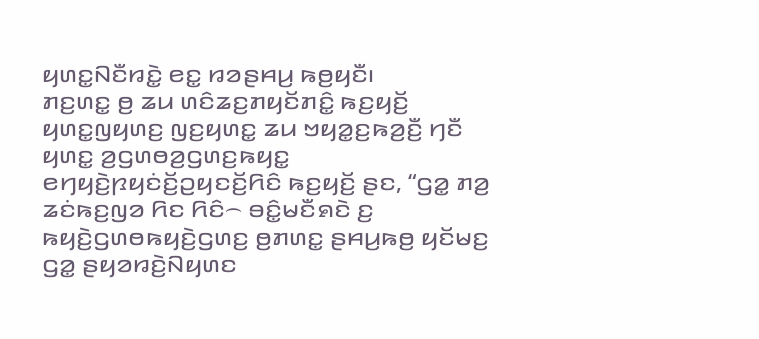ꤟꤛꤢ꤭ꤡꤢꤪꤙꤢꤧ꤭ ꤕꤢ꤭ ꤙꤤꤔꤌꤣ꤬ ꤒꤥ꤬ꤟꤢꤪ꤯
ꤊꤢ꤬ꤛꤢ꤭ ꤥ꤬ ꤘꤣ ꤛꤢꤨꤘꤢ꤬ꤊꤟꤢꤩꤊꤢꤨ꤭ ꤒꤢ꤬ꤟꤢꤩ꤬ ꤟꤛꤢ꤭ꤜꤟꤛꤢ꤬ ꤜꤢ꤬ꤟꤛꤢ꤭ ꤘꤣ ꤠꤟꤤ꤭ꤢ꤬ꤒꤤ꤬ꤢꤪ꤬ ꤚꤢꤪ ꤟꤛꤢ꤭ ꤤ꤬ꤞꤛꤥꤤ꤬ꤞꤛꤢ꤬ꤒꤟꤢ꤭ ꤕꤚꤟꤢꤧ꤬ꤐꤟꤢꤦꤢꤩ꤬ꤑꤟꤢꤢꤩ꤬ꤖꤢꤨ ꤒꤢ꤬ꤟꤢꤩ꤬ ꤔꤢ, “ꤞꤤ꤭ ꤊꤤ꤬ ꤘꤢꤦꤒꤢ꤬ꤜꤤ ꤖꤢ ꤖꤢꤨ꤮ ꤋꤢꤨ꤭ꤗꤢꤪꤎꤢꤧ ꤢ꤬ ꤒꤟꤢꤧ꤬ꤞꤛꤥꤒꤟꤢꤧ꤬ꤞꤛꤢ꤬ ꤥ꤬ꤊꤛꤢ꤭ ꤔꤌꤣ꤬ꤒꤥ꤬ ꤟꤢꤩꤗꤢ꤬ ꤞꤤ꤭ ꤔꤟꤤꤙꤢꤧ꤬ꤡꤟꤛꤢ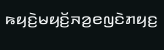ꤒꤟꤢꤧ꤬ꤗꤟꤢꤩ꤬ꤏꤤ꤬ꤕꤜꤢꤧꤊꤟꤢ꤬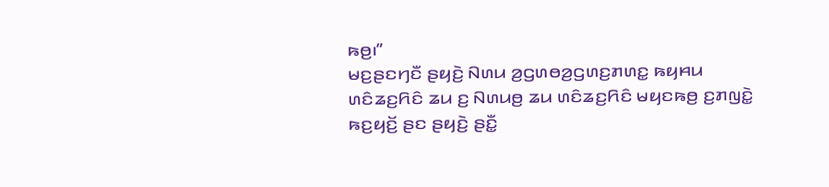ꤒꤥ꤬꤯”
ꤗꤢ꤬ꤔꤢꤚꤢꤪ ꤔꤟꤢꤧ꤬ ꤡꤛꤣ ꤤ꤬ꤞꤛꤥꤤ꤬ꤞꤛꤢ꤬ꤊꤛꤢ꤭ ꤒꤟꤌꤣ ꤛꤢꤨꤘꤢ꤬ꤖꤢꤨ ꤘꤣ ꤢ꤬ ꤡꤛꤣꤥ꤬ ꤘꤣ ꤛꤢꤨꤘꤢ꤬ꤖꤢꤨ ꤗꤟꤢꤒꤥ꤬ ꤢ꤬ꤊꤜꤢꤧ꤭ ꤒꤢ꤬ꤟꤢꤩ꤬ ꤔꤢ ꤔꤟꤢꤧ꤬ ꤔꤢꤪ꤭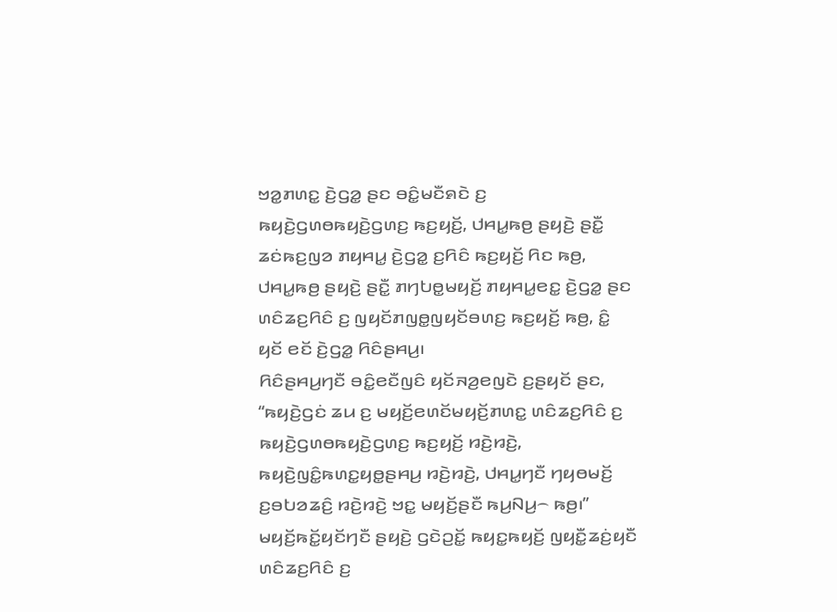ꤠꤤ꤭ꤊꤛꤢ꤭ ꤢꤧ꤬ꤞꤤ꤭ ꤔꤢ ꤋꤢꤨ꤭ꤗꤢꤪꤎꤢꤧ ꤢ꤬ ꤒꤟꤢꤧ꤬ꤞꤛꤥꤒꤟꤢꤧ꤬ꤞꤛꤢ꤬ ꤒꤢ꤬ꤟꤢꤩ꤬, ꤓꤌꤣ꤭ꤒꤥ꤬ ꤔꤟꤢꤧ꤬ ꤔꤢꤪ꤭ ꤘꤢꤦꤒꤢ꤬ꤜꤤ ꤊꤟꤌꤣ꤭ ꤢꤧ꤬ꤞꤤ꤭ ꤢ꤬ꤖꤢꤨ ꤒꤢ꤬ꤟꤢꤩ꤬ ꤖꤢ ꤒꤥ꤬, ꤓꤌꤣ꤭ꤒꤥ꤬ ꤔꤟꤢꤧ꤬ ꤔꤢꤪ꤭ ꤊꤚꤝꤥ꤭ꤗꤟꤢꤩ꤬ ꤊꤟꤌꤣ꤭ꤕꤢ꤭ ꤢꤧ꤬ꤞꤤ꤭ ꤔꤢ ꤛꤢꤨꤘꤢ꤬ꤖꤢꤨ ꤢ꤬ ꤜꤟꤢꤩꤊꤜꤥ꤭ꤜꤟꤢꤩꤋꤛꤢ꤬ ꤒꤢ꤬ꤟꤢꤩ꤬ ꤒꤥ꤬, ꤢꤨ꤭ ꤟꤢꤩ ꤕꤢꤩ ꤢꤧ꤬ꤞꤤ꤭ ꤖꤢꤨꤔꤌꤣ꤬꤯
ꤖꤢꤨꤔꤌꤣ꤬ꤚꤢꤪ ꤋꤢꤨ꤭ꤕꤢꤪꤜꤢꤨ ꤟꤢꤩꤏꤤ꤬ꤕꤜꤢꤧ ꤢ꤬ꤔꤟꤢꤩ ꤔꤢ, “ꤒꤟꤢꤧ꤬ꤞꤢꤦ ꤘꤣ ꤢ꤬ ꤗꤟꤢꤩ꤬ꤕꤛꤢꤩꤗꤟꤢꤩ꤬ꤊꤛꤢ꤭ ꤛꤢꤨꤘꤢ꤬ꤖꤢꤨ ꤢ꤬ ꤒꤟꤢꤧ꤬ꤞꤛꤥꤒꤟꤢꤧ꤬ꤞꤛꤢ꤬ ꤒꤢ꤬ꤟꤢꤩ꤬ ꤙꤢꤧ꤬ꤙꤢꤧ꤬, ꤒꤟꤢꤧ꤬ꤜꤢꤨ꤭ꤒꤛꤢ꤭ꤟꤥ꤭ꤔꤌꤣ꤬ ꤙꤢꤧ꤬ꤙꤢꤧ꤬, ꤓꤌꤣ꤭ꤚꤢꤪ ꤚꤟꤥꤗꤢꤩ꤬ ꤢ꤬ꤋꤝꤤꤘꤢꤨ꤬ ꤙꤢꤧ꤬ꤙꤢꤧ꤬ ꤠꤢ꤭ ꤗꤟꤢꤩ꤬ꤔꤢꤪ ꤒꤣ꤬ꤡꤣ꤬꤮ ꤒꤥ꤬꤯”
ꤗꤟꤢꤩ꤬ꤒꤢꤩ꤭ꤟꤢꤩꤚꤢꤪ ꤔꤟꤢꤧ꤬ ꤞꤢꤧꤑꤢꤩ꤭ ꤒꤟꤢ꤭ꤒꤟꤢꤩ꤬ ꤜꤟꤢꤪ꤭ꤘꤢꤦ꤬ꤟꤢꤪ ꤛꤢꤨꤘꤢ꤬ꤖꤢꤨ ꤢ꤬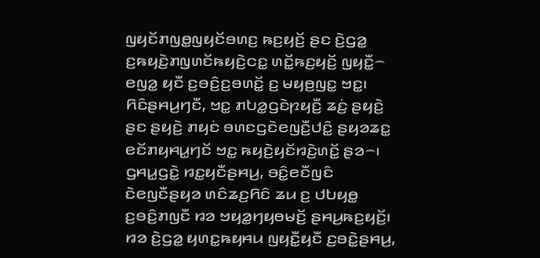ꤜꤟꤢꤩꤊꤜꤥ꤭ꤜꤟꤢꤩꤋꤛꤢ꤬ ꤒꤢ꤬ꤟꤢꤩ꤬ ꤔꤢ ꤢꤧ꤬ꤞꤤ꤭ ꤢ꤬ꤒꤟꤢꤧ꤬ꤊꤜꤛꤢꤩꤒꤟꤢꤧ꤬ꤍꤢ꤭ ꤛꤢꤩ꤭ꤒꤢ꤬ꤟꤢꤩ꤬ ꤜꤟꤢꤪ꤭꤮ ꤕꤜꤤ꤭ ꤟꤢꤪ ꤢ꤬ꤋꤢꤨ꤬ꤢ꤬ꤋꤛꤢꤩ꤭ ꤢ꤬ ꤗꤟꤥ꤬ꤜꤢ꤭ ꤠꤢ꤭꤯ ꤖꤢꤨꤔꤌꤣ꤬ꤚꤢꤪ, ꤠꤢ꤭ ꤊꤝꤤ꤭ꤞꤢꤧꤐꤟꤢꤪ꤬ ꤘꤢꤦ꤬ ꤔꤟꤢꤧ꤬ ꤔꤢ ꤔꤟꤢꤧ꤬ ꤊꤟꤢꤦ ꤋꤛꤢꤞꤢꤧꤕꤜꤢꤪ꤬ꤓꤢꤨ꤭ ꤔꤟꤤꤘꤢ꤭ ꤕꤢꤩꤊꤟꤌꤣ꤭ꤚꤢꤩ ꤠꤢ꤭ ꤒꤟꤢꤧ꤬ꤟꤢꤩꤙꤢꤧ꤬ꤛꤢꤩ꤭ ꤔꤤ꤮꤯
ꤞꤌꤣ꤭ꤞꤢꤧ꤭ ꤙꤢ꤭ꤟꤢꤪꤔꤌꤣ꤬, ꤋꤢꤨ꤭ꤕꤢꤪꤜꤢꤨ ꤢꤧꤕꤜꤢꤪꤔꤟꤤ ꤛꤢꤨꤘꤢ꤬ꤖꤢꤨ ꤘꤣ ꤢ꤬ ꤓꤝꤟꤥ꤭ ꤢ꤬ꤋꤢꤨ꤬ꤊꤜꤢꤪ ꤙꤤ ꤠꤟꤤ꤭ꤚꤟꤥꤗꤢꤩ꤬ ꤔꤌꤣ꤬ꤒꤢ꤬ꤟꤢꤩ꤬꤯ ꤙꤤ ꤢꤧ꤬ꤞꤤ꤭ ꤟꤛꤢ꤭ꤒꤟꤌꤣ ꤜꤟꤢꤪ꤭ꤟꤢꤪ ꤢ꤬ꤋꤢꤧ꤭ꤔꤌꤣ꤬,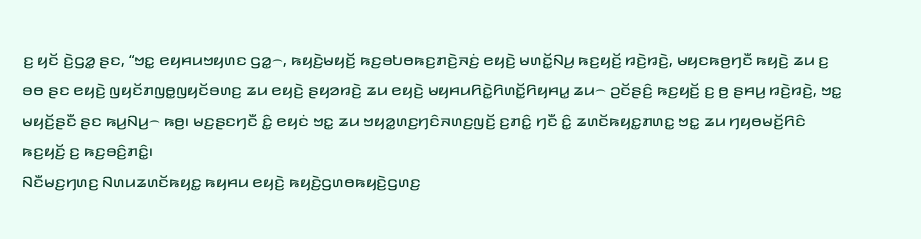ꤢ꤬ ꤟꤢꤩ ꤢꤧ꤬ꤞꤤ꤭ ꤔꤢ, “ꤠꤢ꤭ ꤕꤟꤌꤣꤠꤟꤛꤢ ꤞꤤ꤭꤮, ꤒꤟꤢꤧ꤬ꤗꤟꤢꤩ꤬ ꤒꤢ꤬ꤋꤝꤥꤒꤢ꤬ꤊꤢꤧ꤬ꤏꤢꤦ꤬ ꤕꤟꤢꤧ꤬ ꤗꤛꤢꤩ꤭ꤡꤣ꤬ ꤒꤢ꤬ꤟꤢꤩ꤬ ꤙꤢꤧ꤬ꤙꤢꤧ꤬, ꤗꤟꤢꤒꤥ꤬ꤚꤢꤪ ꤒꤟꤢꤧ꤬ ꤘꤣ ꤢ꤬ ꤋꤥ ꤔꤢ ꤕꤟꤢꤧ꤬ ꤜꤟꤢꤩꤊꤜꤥ꤭ꤜꤟꤢꤩꤋꤛꤢ꤬ ꤘꤣ ꤕꤟꤢꤧ꤬ ꤔꤟꤤꤙꤢꤧ꤬ ꤘꤣ ꤕꤟꤢꤧ꤬ ꤗꤟꤌꤣꤖꤢꤧ꤭ꤖꤛꤢꤩ꤭ꤖꤟꤌꤣ꤭ ꤘꤣ꤮ ꤑꤢꤩꤔꤢꤨ꤬ ꤒꤢ꤬ꤟꤢꤩ꤬ ꤢ꤬ ꤥ꤬ ꤔꤌꤣ꤬ ꤙꤢꤧ꤬ꤙꤢꤧ꤬, ꤠꤢ꤭ ꤗꤟꤢꤩ꤬ꤔꤢꤪ ꤔꤢ ꤒꤣ꤬ꤡꤣ꤬꤮ ꤒꤥ꤬꤯ ꤗꤢ꤬ꤔꤢꤚꤢꤪ ꤢꤨ꤭ ꤕꤟꤢꤦ ꤠꤢ꤭ ꤘꤣ ꤠꤟꤤ꤭ꤛꤢ꤬ꤚꤢꤨꤏꤛꤢ꤬ꤜꤢꤩ꤬ ꤢ꤬ꤊꤢꤨ꤭ ꤚꤢꤪ ꤢꤨ꤭ ꤘꤛꤢꤩꤒꤟꤢ꤭ꤊꤛꤢ꤭ ꤠꤢ꤭ ꤘꤣ ꤚꤟꤥꤗꤢꤩ꤬ꤖꤢꤨ ꤒꤢ꤬ꤟꤢꤩ꤬ ꤢ꤬ ꤒꤢ꤬ꤋꤢꤨ꤬ꤊꤢꤨ꤭꤯
ꤡꤢꤪꤗꤢ꤬ꤚꤛꤢ꤬ ꤡꤛꤣꤘꤛꤢꤩꤒꤟꤢ꤭ ꤒꤟꤌꤣ ꤕꤟꤢꤧ꤬ ꤒꤟꤢꤧ꤬ꤞꤛꤥꤒꤟꤢꤧ꤬ꤞꤛꤢ꤬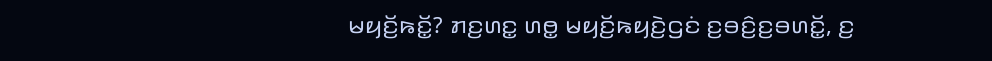ꤗꤟꤢꤩ꤬ꤒꤢꤩ꤭? ꤊꤢ꤬ꤛꤢ꤭ ꤛꤥ꤭ ꤗꤟꤢꤩ꤬ꤒꤟꤢꤧ꤬ꤞꤢꤦ ꤢ꤬ꤋꤢꤨ꤬ꤢ꤬ꤋꤛꤢꤩ꤭, ꤢ꤬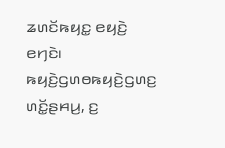ꤘꤛꤢꤩꤒꤟꤢ꤭ ꤕꤟꤢꤧ꤬ ꤕꤚꤢꤧ꤯ ꤒꤟꤢꤧ꤬ꤞꤛꤥꤒꤟꤢꤧ꤬ꤞꤛꤢ꤬ ꤛꤢꤩ꤭ꤔꤌꤣ꤬, ꤢ꤬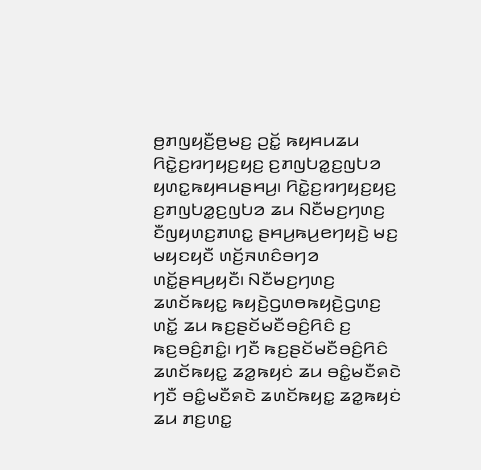ꤥ꤬ꤊꤜꤟꤢꤪ꤬ꤥ꤬ꤗꤢ꤬ ꤑꤢꤩ꤭ ꤒꤟꤌꤣꤘꤣ ꤖꤢꤧ꤭ꤢ꤬ꤙꤚꤟꤢ꤬ꤟꤢ꤬ ꤢ꤬ꤊꤜꤝꤤ꤭ꤢ꤬ꤜꤝꤤ ꤟꤛꤢ꤭ꤒꤟꤌꤣꤔꤌꤣ꤬꤯ ꤖꤢꤧ꤭ꤢ꤬ꤙꤚꤟꤢ꤬ꤟꤢ꤬ ꤢ꤬ꤊꤜꤝꤤ꤭ꤢ꤬ꤜꤝꤤ ꤘꤣ ꤡꤢꤪꤗꤢ꤬ꤚꤛꤢ꤬ ꤢꤪꤜꤟꤛꤢ꤬ꤊꤛꤢ꤭ ꤔꤌꤣ꤬ꤒꤣ꤬ꤕꤚꤟꤢꤧ꤬ ꤗꤢ꤬ ꤗꤟꤢꤟꤢꤪ ꤛꤢꤩ꤬ꤏꤛꤢꤨꤋꤚꤤ ꤛꤢꤩ꤭ꤔꤌꤣ꤬ꤟꤢꤪ꤯ ꤡꤢꤪꤗꤢ꤬ꤚꤛꤢ꤬ ꤘꤛꤢꤩꤒꤟꤢ꤭ ꤒꤟꤢꤧ꤬ꤞꤛꤥꤒꤟꤢꤧ꤬ꤞꤛꤢ꤬ ꤛꤢꤩ꤭ ꤘꤣ ꤒꤢ꤬ꤔꤢꤩꤗꤢꤪꤋꤢꤨ꤬ꤖꤢꤨ ꤢ꤬ ꤒꤢ꤬ꤋꤢꤨ꤬ꤊꤢꤨ꤭꤯ ꤚꤢꤪ ꤒꤢ꤬ꤔꤢꤩꤗꤢꤪꤋꤢꤨ꤬ꤖꤢꤨ ꤘꤛꤢꤩꤒꤟꤢ꤭ ꤘꤤ꤭ꤒꤟꤢꤦ ꤘꤣ ꤋꤢꤨ꤭ꤗꤢꤪꤎꤢꤧ ꤚꤢꤪ ꤋꤢꤨ꤭ꤗꤢꤪꤎꤢꤧ ꤘꤛꤢꤩꤒꤟꤢ꤭ ꤘꤤ꤭ꤒꤟꤢꤦ ꤘꤣ ꤊꤢ꤬ꤛꤢ꤭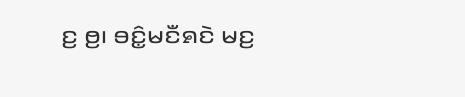ꤢ꤬ ꤥ꤬꤯ ꤋꤢꤨ꤭ꤗꤢꤪꤎꤢꤧ ꤗꤢ꤬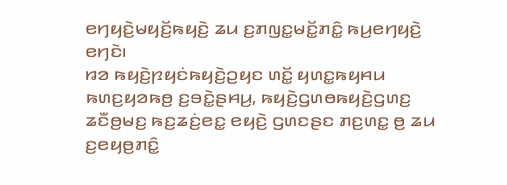ꤕꤚꤟꤢꤧ꤬ꤗꤟꤢꤩ꤬ꤒꤟꤢꤧ꤬ ꤘꤣ ꤢ꤬ꤊꤜꤢ꤭ꤗꤢꤩ꤭ꤊꤢꤨ꤭ ꤒꤣ꤬ꤕꤚꤟꤢꤧ꤬ ꤕꤚꤢꤧ꤯
ꤙꤤ ꤒꤟꤢꤧ꤬ꤐꤟꤢꤦꤒꤟꤢꤧ꤬ꤑꤟꤢ ꤛꤢꤩ꤭ ꤟꤛꤢ꤭ꤒꤟꤌꤣ ꤒꤛꤢ꤬ꤟꤤꤒꤥ꤬ ꤢ꤬ꤋꤢꤧ꤭ꤔꤌꤣ꤬, ꤒꤟꤢꤧ꤬ꤞꤛꤥꤒꤟꤢꤧ꤬ꤞꤛꤢ꤬ ꤘꤢꤪꤥ꤬ꤗꤢ꤬ ꤒꤢ꤬ꤘꤢꤦ꤬ꤕꤢ꤭ ꤕꤟꤢꤧ꤬ ꤞꤛꤢꤔꤢ ꤊꤢ꤬ꤛꤢ꤭ ꤥ꤬ ꤘꤣ ꤢ꤬ꤕꤟꤥ꤬ꤊꤢꤨ꤭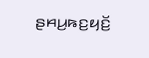ꤔꤌꤣ꤬ꤒꤢ꤬ꤟꤢꤩ꤬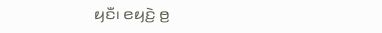ꤟꤢꤪ꤯ ꤕꤟꤢꤧ꤬ ꤥ꤬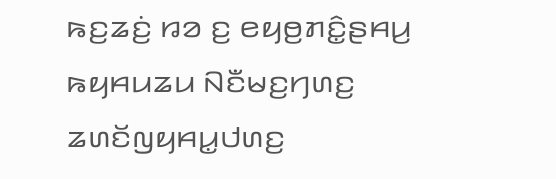ꤒꤢ꤬ꤘꤢꤦ꤬ ꤙꤤ ꤢ꤬ ꤕꤟꤥ꤬ꤊꤢꤨ꤭ꤔꤌꤣ꤬ ꤒꤟꤌꤣꤘꤣ ꤡꤢꤪꤗꤢ꤬ꤚꤛꤢ꤬ ꤘꤛꤢꤩꤜꤟꤌꤣ꤭ꤓꤛꤢ꤬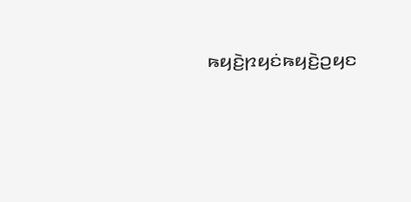ꤒꤟꤢꤧ꤬ꤐꤟꤢꤦꤒꤟꤢꤧ꤬ꤑꤟꤢ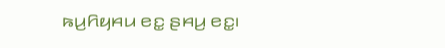ꤒꤣ꤬ꤖꤟꤌꤣ ꤕꤢ꤭ ꤔꤌꤣ꤬ ꤕꤢ꤭꤯